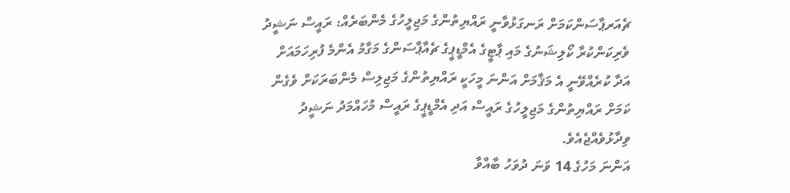ޗެއަރޕާސަންކަމަށް ރަނގަޅުވާނީ ރައްޔިތުންގެ މަޖިލީހުގެ މެންބަރެއް: ރައީސް ނަޝީދު
ވެރިކަންކުރާ ކޯލިޝަނުގެ މައި ޕާޓީގެ އެމްޑީޕީގެ ޗެއާޕާސަންގެ މަގާމު އެންމެ ފުރިހަމައަށް އަދާ ކުރެއްވޭނީ އެ މަޤާމަށް އަންނަ މީހަކީ ރައްޔިތުންގެ މަޖިލިސް މެންބަރަކަށް ވެގެން ކަމަށް ރައްޔިތުންގެ މަޖިލީހުގެ ރައީސް އަދި އެމްޑީޕީގެ ރައީސް މުހައްމަދު ނަޝީދު ވިދާޅުވެއްޖެއެވެ.
އަންނަ މަހުގެ 14 ވަނަ ދުވަހު ބާއްވާ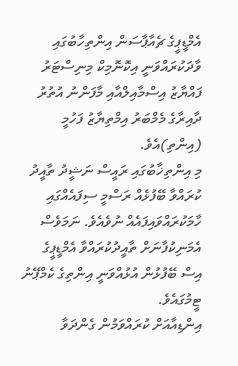އެމްޑީޕީގެ ޗެއާޕާސަން އިންތިހާބުގައި ވާދަކުރައްވަނީ އިކޮނޮމިކް މިނިސްޓަރު ފައްޔާޒު އިސްމާއިލްއާއި މާފަންނު އުތުރު ދާއިރާގެ މެމްބަރު އިމްތިޔާޒު ފަހުމީ (އިންތި)އެވެ.
މި އިންތިޚާބުގައި ރައީސް ނަޝީދު ތާއީދު ކުރައްވާ ބޭފުޅެއް ރަސްމީ ސިފައެއްގައި ހާމަކުރައްވައިފައެއް ނުވެއެވެ. ނަމަވެސް އެމަނިކުފާނަށް ތާއީދުކުރައްވާ އެމްޑީޕީގެ އިސް ބޭފުޅުން އުޅުއްވަނީ އިންތިގެ ކެމްޕޭނު ޓީމުގައެވެ.
އިންޑިއާއަށް ކުރައްވަމުން ގެންދަވާ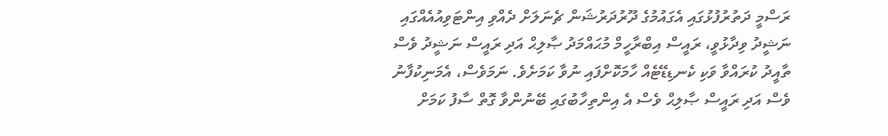ރަސްމީ ދަތުރުފުޅުގައި އެގައުމުގެ ދޫރުދަރުޝަން ޗެނަލަށް ދެއްވި އިންޓަވިއުއެއްގައި ނަޝީދު ވިދާޅުވީ، ރައީސް އިބްރާހީމް މުޙައްމަދު ޞާލިޙް އަދި ރައީސް ނަޝީދު ވެސް ތާއީދު ކުރައްވާ ވަކި ކެނޑިޑޭޓެއް ހާމަކޮށްފައި ނުވާ ކަމަށެވެ. ނަމަވެސް، އެމަނިކުފާނު ވެސް އަދި ރައީސް ޞާލިޙް ވެސް އެ އިންތިހާބުގައި ބޭނުންވާ ގޮތް ސާފު ކަމަށް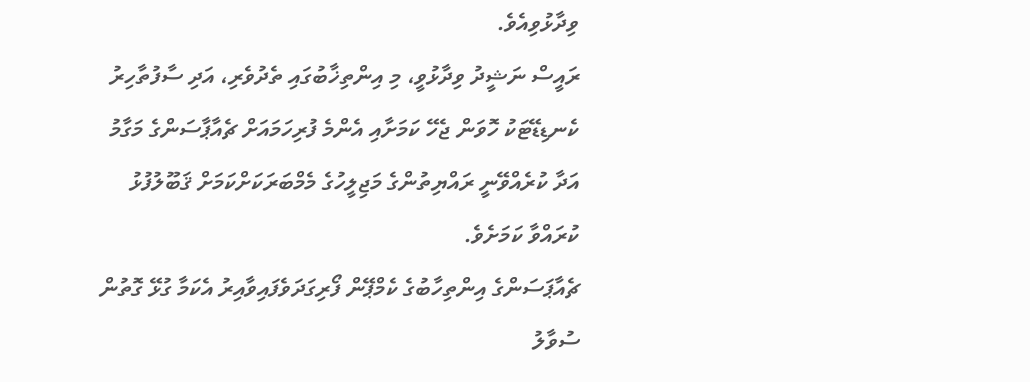ވިދާޅުވިއެވެ.
ރައީސް ނަޝީދު ވިދާޅުވީ، މި އިންތިޚާބުގައި ތެދުވެރި، އަދި ސާފުތާހިރު ކެނޑިޑޭޓަކު ހޮވަން ޖެހޭ ކަމަށާއި އެންމެ ފުރިހަމައަށް ޗެއާޕާސަންގެ މަގާމު އަދާ ކުރެއްވޭނީ ރައްޔިތުންގެ މަޖިލީހުގެ މެމްބަރަކަށްކަމަށް ޤަބޫލުފުޅު ކުރައްވާ ކަމަށެވެ.
ޗެއާޕަސަންގެ އިންތިހާބުގެ ކެމްޕޭން ފޯރިގަދަވެފައިވާއިރު އެކަމާ ގުޅޭ ގޮތުން ސުވާލު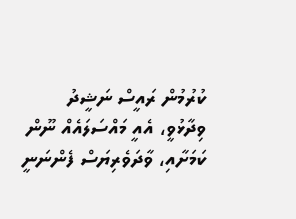ކުރުމުން ރައީސް ނަޝީދު ވިދާޅުވީ، އެއީ މައްސަލައެއް ނޫން ކަމަށާއި، ވާދަވެރިޔަސް ފެންނަނީ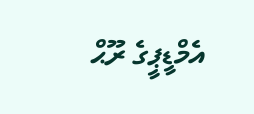އެމްޑީޕީގެ ރޫޙް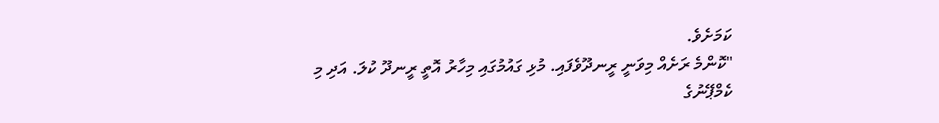ކަމަށެވެ.
"ކޮންމެ ރަށެއް މިވަނީ ރީނދޫވެފައި. މުޅި ގައުމުގައި މިހާރު އޮތީ ރީނދޫ ކުލަ. އަދި މި ކެމްޕޭނުގެ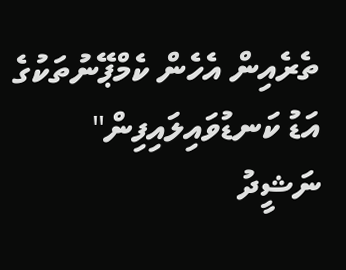ތެރެއިން އެހެން ކެމްޕޭނުތަކުގެ އަޑު ކަނޑުވައިލައިފިން" ނަޝީދު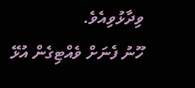ވިދާޅުވިއެވެ.
ހޫނު ފެނަށް ވެއްޓިގެން އުޅޭ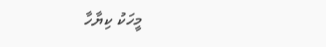މީހަކު ކިޔާހާ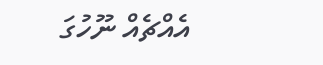އެއްޗެއް ނޫހުގަ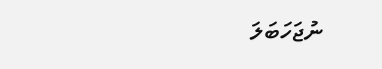ނުޖަހަބަލަ